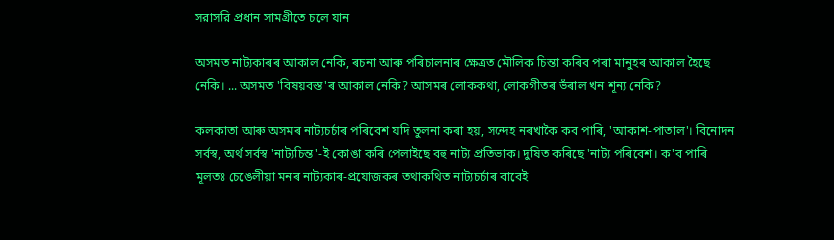সরাসরি প্রধান সামগ্রীতে চলে যান

অসমত নাট্যকাৰৰ আকাল নেকি, ৰচনা আৰু পৰিচালনাৰ ক্ষেত্ৰত মৌলিক চিন্তা কৰিব পৰা মানুহৰ আকাল হৈছে নেকি। ... অসমত 'বিষয়বস্ত'ৰ আকাল নেকি? আসমৰ লোককথা, লোকগীতৰ ভঁৰাল খন শূন্য নেকি?

কলকাতা আৰু অসমৰ নাট্যচর্চাৰ পৰিবেশ যদি তুলনা কৰা হয়, সন্দেহ নৰখাকৈ কব পাৰি, 'আকাশ-পাতাল'। বিনোদন সর্বস্ব, অর্থ সর্বস্ব 'নাট্যচিন্ত'-ই কোঙা কৰি পেলাইছে বহু নাট্য প্রতিভাক। দুষিত কৰিছে 'নাট্য পৰিবেশ। ক'ব পাৰি মূলতঃ চেঙেলীয়া মনৰ নাট্যকাৰ-প্ৰযোজকৰ তথাকথিত নাট্যচৰ্চাৰ বাবেই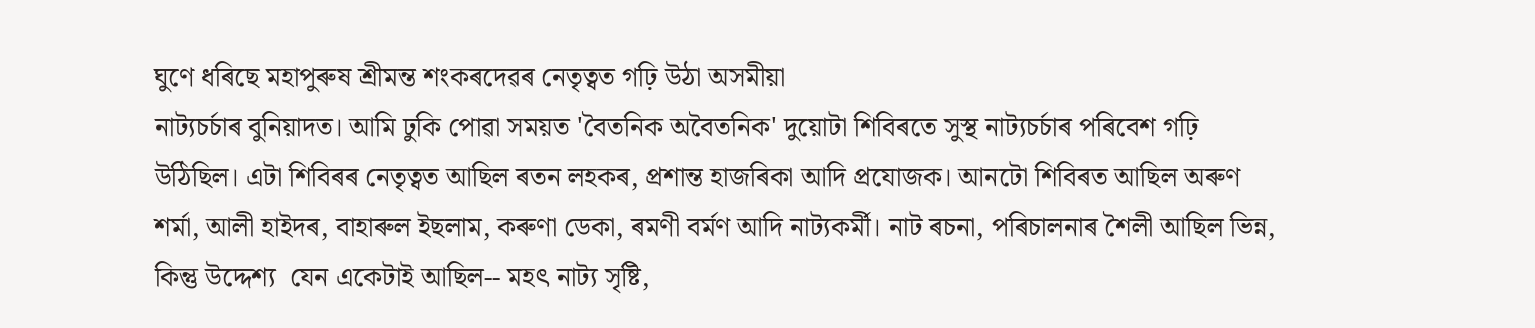ঘুণে ধৰিছে মহাপুৰুষ শ্রীমন্ত শংকৰদেৱৰ নেতৃত্বত গঢ়ি উঠা অসমীয়া
নাট্যচর্চাৰ বুনিয়াদত। আমি ঢুকি পোৱা সময়ত 'বৈতনিক অবৈতনিক' দুয়োটা শিবিৰতে সুস্থ নাট্যচর্চাৰ পৰিবেশ গঢ়ি উঠিছিল। এটা শিবিৰৰ নেতৃত্বত আছিল ৰতন লহকৰ, প্রশান্ত হাজৰিকা আদি প্রযোজক। আনটো শিবিৰত আছিল অৰুণ শর্মা, আলী হাইদৰ, বাহাৰুল ইছলাম, কৰুণা ডেকা, ৰমণী বৰ্মণ আদি নাট্যকর্মী। নাট ৰচনা, পৰিচালনাৰ শৈলী আছিল ভিন্ন, কিন্তু উদ্দেশ্য  যেন একেটাই আছিল-- মহৎ নাট্য সৃষ্টি,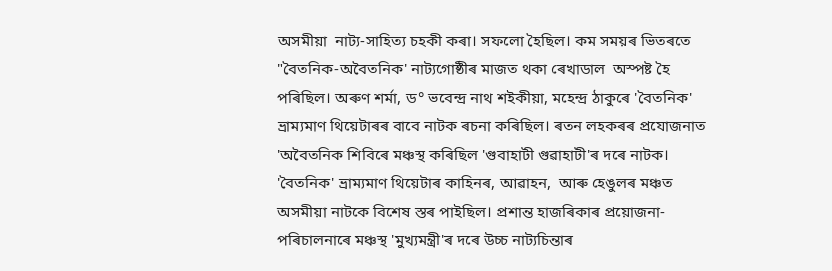অসমীয়া  নাট্য-সাহিত্য চহকী কৰা। সফলো হৈছিল। কম সময়ৰ ভিতৰতে "বৈতনিক-অবৈতনিক' নাট্যগোষ্ঠীৰ মাজত থকা ৰেখাডাল  অস্পষ্ট হৈ পৰিছিল। অৰুণ শৰ্মা, ড° ভবেন্দ্র নাথ শ‍ইকীয়া, মহেন্দ্ৰ ঠাকুৰে 'বৈতনিক' ভ্রাম্যমাণ থিয়েটাৰৰ বাবে নাটক ৰচনা কৰিছিল। ৰতন লহকৰৰ প্রযোজনাত 'অবৈতনিক শিবিৰে মঞ্চস্থ কৰিছিল 'গুবাহাটী গুৱাহাটী'ৰ দৰে নাটক। 'বৈতনিক' ভ্রাম্যমাণ থিয়েটাৰ কাহিনৰ, আৱাহন,  আৰু হেঙুলৰ মঞ্চত অসমীয়া নাটকে বিশেষ স্তৰ পাইছিল। প্রশান্ত হাজৰিকাৰ প্ৰয়োজনা-পৰিচালনাৰে মঞ্চস্থ 'মুখ্যমন্ত্ৰী'ৰ দৰে উচ্চ নাট্যচিন্তাৰ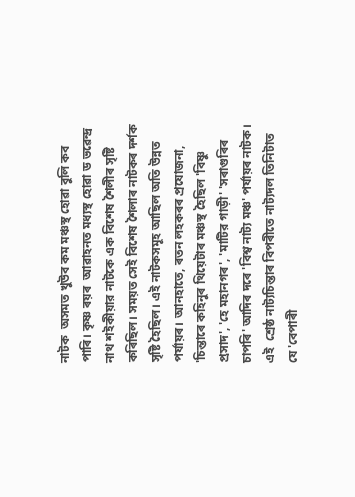নাটক  অসমত খুউব কম মঞ্চস্থ হোৱা বুলি কব পাৰি। কৃষ্ণ ৰয়ৰ  আৱাহনত মধ্যস্থ হোৱা ড ভৱেন্দ্ৰ নাথ শ‍ইকীয়ার নাটকে এক বিশেষ শৈলীৰ সৃষ্টি কৰিছিল। সময়ত সেই বিশেষ শৈলাৰ নাটকৰ দর্শক সৃষ্টি হৈছিল। এই নাটকসমূহ আছিল অতি উন্নত পৰ্যায়ৰ। আনহাতে, ৰতন লহকৰৰ প্রযোজনা, 'চিন্তাৰে কহিনুৰ থিয়েটাৰ মঞ্চস্থ হৈছিল 'বিষ্ণু প্রসাদ', 'হে মহানগৰ', 'মাটির গাড়ী' 'সৰাগুৰিৰ চাপৰি' আদিৰ দৰে 'বিশ্ব নাট্য মঞ্চ' পর্যায়ৰ নাটক। এই  শ্ৰেষ্ঠ নাট্যচিন্তাৰ বিপৰীতে নাট্যদল তিনিটাত যে 'বেপাৰী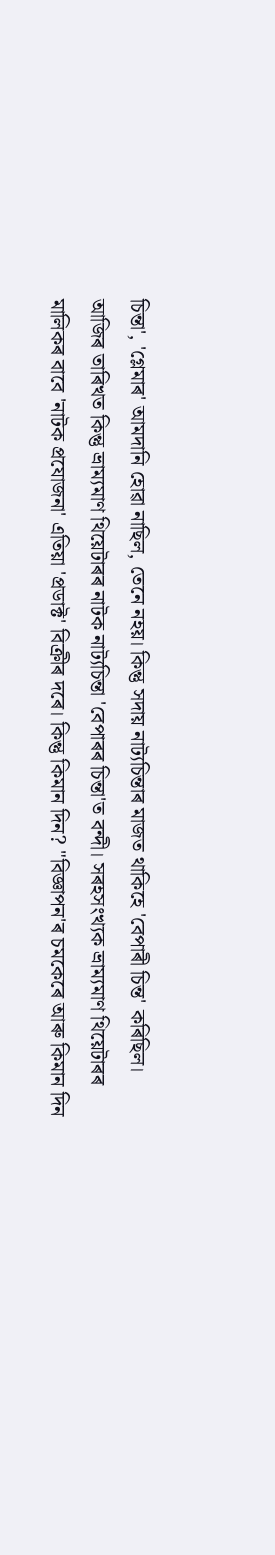চিন্তা', 'গ্লেমাৰ' আমদানি হোৱা নাছিল, তেনে নহয়। কিন্তু সদায় নাট্যচিন্তাৰ মাজত থাকিহে 'বেপাৰী চিন্ত' কৰিছিল। আজিৰ তাৰিখত কিন্তু ভ্রাম্যমাণ থিয়েটাৰৰ নাটক নাট্যচিন্তা 'বেপাৰৰ চিন্তা'ত বন্দী। সৰহসংখ্যক ভ্ৰাম্যমাণ থিয়েটাৰৰ মালিকৰ বাবে 'নাটক প্ৰযোজনা' এতিয়া 'প্রডাক্ট' বিক্ৰীৰ দৰে। কিন্তু কিমান দিন? "বিজ্ঞাপন'ৰ চমকেৰে আৰু কিমান দিন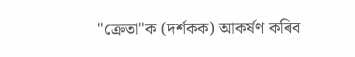"ক্ৰেতা"ক (দর্শকক) আকর্ষণ কৰিব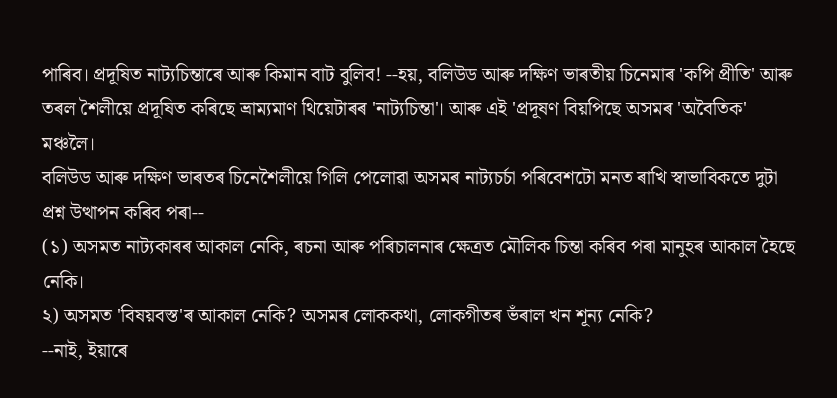পাৰিব। প্ৰদূষিত নাট্যচিন্তাৰে আৰু কিমান বাট বুলিব! --হয়, বলিউড আৰু দক্ষিণ ভাৰতীয় চিনেমাৰ 'কপি প্ৰীতি' আৰু তৰল শৈলীয়ে প্ৰদূষিত কৰিছে ভ্ৰাম্যমাণ থিয়েটাৰৰ 'নাট্যচিন্তা'। আৰু এই 'প্ৰদূষণ বিয়পিছে অসমৰ 'অবৈতিক' মঞ্চলৈ।
বলিউড আৰু দক্ষিণ ভাৰতৰ চিনেশৈলীয়ে গিলি পেলোৱা অসমৰ নাট্যচর্চা পৰিবেশটো মনত ৰাখি স্বাভাবিকতে দুটা প্ৰশ্ন উত্থাপন কৰিব পৰা--
(১) অসমত নাট্যকাৰৰ আকাল নেকি, ৰচনা আৰু পৰিচালনাৰ ক্ষেত্ৰত মৌলিক চিন্তা কৰিব পৰা মানুহৰ আকাল হৈছে নেকি।
২) অসমত 'বিষয়বস্ত'ৰ আকাল নেকি? অসমৰ লোককথা, লোকগীতৰ ভঁৰাল খন শূন্য নেকি?
--নাই, ইয়াৰে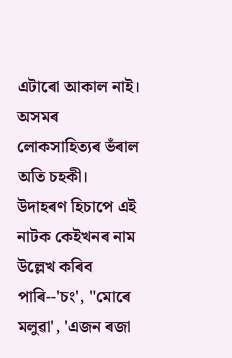এটাৰো আকাল নাই। অসমৰ লোকসাহিত্যৰ ভঁৰাল অতি চহকী। উদাহৰণ হিচাপে এই নাটক কেইখনৰ নাম উল্লেখ কৰিব পাৰি--'চং', "মোৰে মলুৱা', 'এজন ৰজা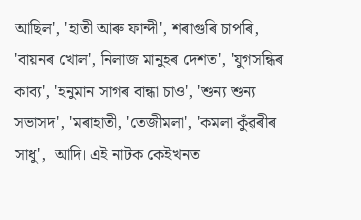আছিল', 'হাতী আৰু ফান্দী', শৰাগুৰি চাপৰি, 'বায়নৰ খোল', নিলাজ মানুহৰ দেশত', 'যুগসন্ধিৰ কাব্য', 'হনুমান সাগৰ বান্ধা চাও', 'শুন্য শুন্য সভাসদ', 'মৰাহাতী, 'তেজীমলা', 'কমলা কুঁৱৰীৰ সাধু',  আদি। এই নাটক কেইখনত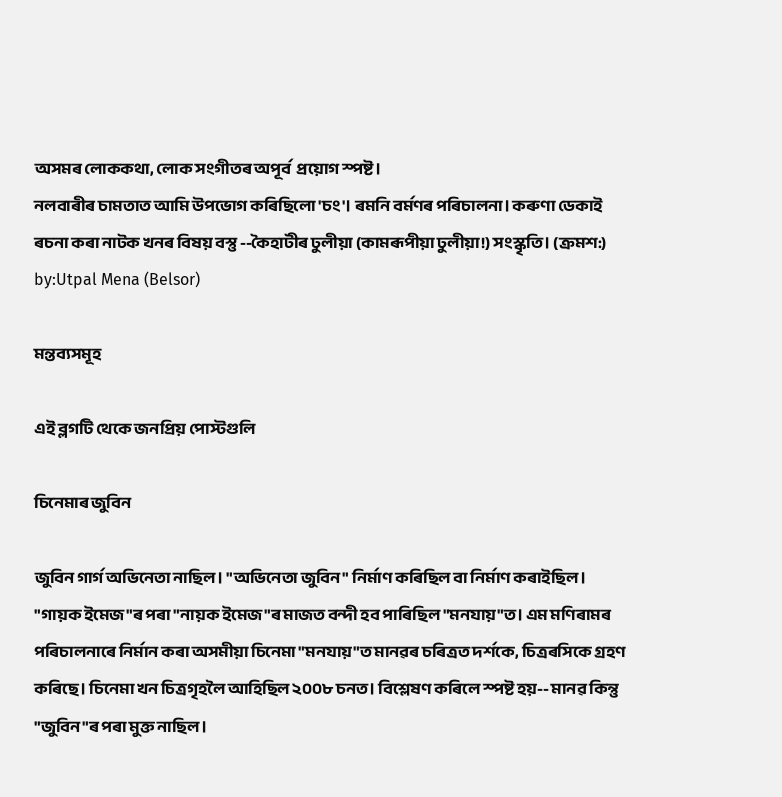অসমৰ লোককথা, লোক সংগীতৰ অপূৰ্ব  প্ৰয়োগ স্পষ্ট।
নলবাৰীৰ চামতাত আমি উপভোগ কৰিছিলো 'চং'। ৰমনি বৰ্মণৰ পৰিচালনা। কৰুণা ডেকাই ৰচনা কৰা নাটক খনৰ বিষয় বস্তু --কৈহাটীৰ ঢুলীয়া (কামৰূপীয়া ঢুলীয়া!) সংস্কৃতি। (ক্ৰমশ:)
by:Utpal Mena (Belsor)

মন্তব্যসমূহ

এই ব্লগটি থেকে জনপ্রিয় পোস্টগুলি

চিনেমাৰ জুবিন

জুবিন গাৰ্গ অভিনেতা নাছিল। "অভিনেতা জুবিন" নিৰ্মাণ কৰিছিল বা নিৰ্মাণ কৰাইছিল। "গায়ক ইমেজ"ৰ পৰা "নায়ক ইমেজ"ৰ মাজত বন্দী হব পাৰিছিল "মনযায়"ত। এম মণিৰামৰ পৰিচালনাৰে নিৰ্মান কৰা অসমীয়া চিনেমা "মনযায়"ত মানৱৰ চৰিত্ৰত দৰ্শকে, চিত্ৰৰসিকে গ্ৰহণ কৰিছে। চিনেমা খন চিত্ৰগৃহলৈ আহিছিল ২০০৮ চনত। বিশ্লেষণ কৰিলে স্পষ্ট হয়-- মানৱ কিন্তু "জুবিন"ৰ পৰা মুক্ত নাছিল।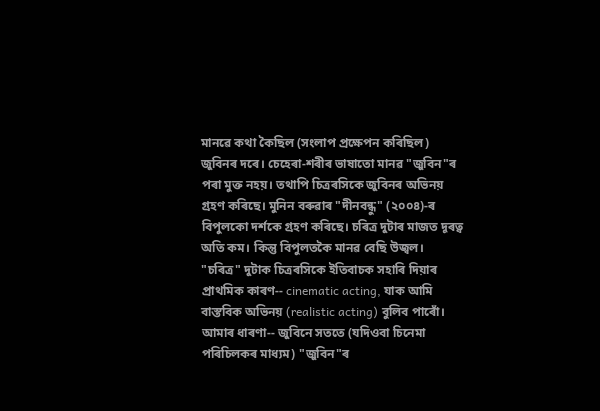মানৱে কথা কৈছিল (সংলাপ প্ৰক্ষেপন কৰিছিল) জুবিনৰ দৰে। চেহেৰা-শৰীৰ ভাষাতো মানৱ "জুবিন"ৰ পৰা মুক্ত নহয়। তথাপি চিত্ৰৰসিকে জুবিনৰ অভিনয় গ্ৰহণ কৰিছে। মুনিন বৰুৱাৰ "দীনবন্ধু" (২০০৪)-ৰ বিপুলকো দৰ্শকে গ্ৰহণ কৰিছে। চৰিত্ৰ দুটাৰ মাজত দূৰত্ব অতি কম। কিন্তু বিপুলতকৈ মানৱ বেছি উজ্বল। "চৰিত্ৰ" দুটাক চিত্ৰৰসিকে ইতিবাচক সহাৰি দিয়াৰ প্ৰাথমিক কাৰণ-- cinematic acting, যাক আমি বাস্তবিক অভিনয় (realistic acting) বুলিব পাৰোঁ। আমাৰ ধাৰণা-- জুবিনে সততে (যদিওবা চিনেমা পৰিচিলকৰ মাধ্যম) "জুবিন"ৰ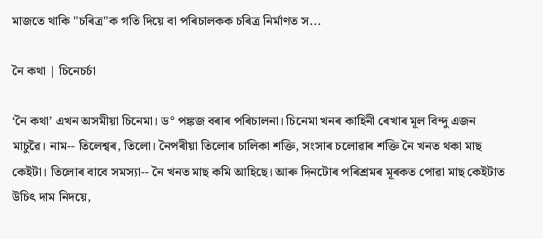মাজতে থাকি "চৰিত্ৰ"ক গতি দিয়ে বা পৰিচালকক চৰিত্ৰ নিৰ্মাণত স...

নৈ কথা | চিনেচৰ্চা

‘নৈ কথা’ এখন অসমীয়া চিনেমা। ড° পঙ্কজ বৰাৰ পৰিচালনা। চিনেমা খনৰ কাহিনী ৰেখাৰ মূল বিন্দু এজন মাচুৱৈ। নাম-- তিলেশ্বৰ, তিলো। নৈপৰীয়া তিলোৰ চালিকা শক্তি, সংসাৰ চলোৱাৰ শক্তি নৈ খনত থকা মাছ কেইটা। তিলোৰ বাবে সমস্যা-- নৈ খনত মাছ কমি আহিছে। আৰু দিনটোৰ পৰিশ্ৰমৰ মূৰকত পোৱা মাছ কেইটাত উচিৎ দাম নিদয়ে,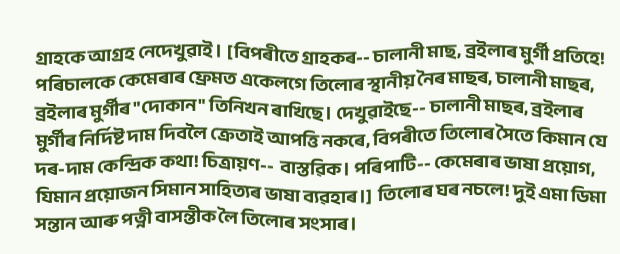গ্ৰাহকে আগ্ৰহ নেদেখুৱাই।  [বিপৰীতে গ্ৰাহকৰ-- চালানী মাছ, ব্ৰইলাৰ মুৰ্গী প্ৰতিহে! পৰিচালকে কেমেৰাৰ ফ্ৰেমত একেলগে তিলোৰ স্থানীয় নৈৰ মাছৰ, চালানী মাছৰ, ব্ৰইলাৰ মুৰ্গীৰ "দোকান" তিনিখন ৰাখিছে। দেখুৱাইছে-- চালানী মাছৰ, ব্ৰইলাৰ মুৰ্গীৰ নিৰ্দিষ্ট দাম দিবলৈ ক্ৰেতাই আপত্তি নকৰে, বিপৰীতে তিলোৰ সৈতে কিমান যে দৰ-দাম কেন্দ্ৰিক কথা! চিত্ৰায়ণ--  বাস্তৱিক। পৰিপাটি-- কেমেৰাৰ ভাষা প্ৰয়োগ, যিমান প্ৰয়োজন সিমান সাহিত্যৰ ভাষা ব্যৱহাৰ।]  তিলোৰ ঘৰ নচলে! দুই এমা ডিমা সন্তান আৰু পত্নী বাসন্তীক লৈ তিলোৰ সংসাৰ।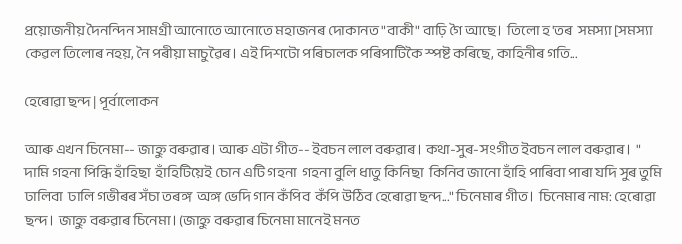প্ৰয়োজনীয় দৈনন্দিন সামগ্ৰী আনোতে আনোতে মহাজনৰ দোকানত "বাকী" বাঢ়ি গৈ আছে।  তিলো হ'তৰ  সমস্যা [সমস্যা কেৱল তিলোৰ নহয়, নৈ পৰীয়া মাচুৱৈৰ। এই দিশটো পৰিচালক পৰিপাটিকৈ স্পষ্ট কৰিছে, কাহিনীৰ গতি...

হেৰোৱা ছন্দ | পূৰ্বালোকন

আৰু এখন চিনেমা-- জাহ্নু বৰুৱাৰ। আৰু এটা গীত-- ইবচন লাল বৰুৱাৰ। কথা-সুৰ-সংগীত ইবচন লাল বৰুৱাৰ।  " দামি গহনা পিন্ধি হাঁহিছা  হাঁহিটিয়েই চোন এটি গহনা  গহনা বুলি ধাতু কিনিছা  কিনিব জানো হাঁহি পাৰিবা পাৰা যদি সুৰ তুমি ঢালিবা  ঢালি গভীৰৰ সঁচা তৰঙ্গ  অঙ্গ ভেদি গান কঁপিব  কঁপি উঠিব হেৰোৱা ছন্দ..." চিনেমাৰ গীত।  চিনেমাৰ নাম: হেৰোৱা ছন্দ।  জাহ্নু বৰুৱাৰ চিনেমা। (জাহ্নু বৰুৱাৰ চিনেমা মানেই মনত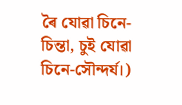ৰৈ যোৱা চিনে-চিন্তা, চুই যোৱা চিনে-সৌন্দৰ্য।)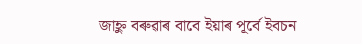জাহ্নু বৰুৱাৰ বাবে ইয়াৰ পূৰ্বে ইবচন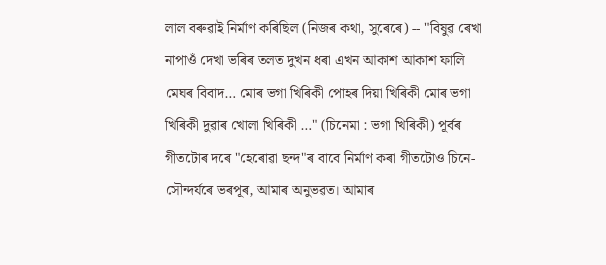লাল বৰুৱাই নিৰ্মাণ কৰিছিল (নিজৰ কথা, সুৰেৰে) -- "বিষুৱ ৰেখা নাপাওঁ দেখা ভৰিৰ তলত দুখন ধৰা এখন আকাশ আকাশ ফালি মেঘৰ বিবাদ… মোৰ ভগা খিৰিকী পোহৰ দিয়া খিৰিকী মোৰ ভগা খিৰিকী দুৱাৰ খোলা খিৰিকী …" (চিনেমা : ভগা খিৰিকী) পূৰ্বৰ গীতটোৰ দৰে "হেৰোৱা ছন্দ"ৰ বাবে নিৰ্মাণ কৰা গীতটোও চিনে-সৌন্দৰ্যৰে ভৰপূৰ, আমাৰ অনুভৱত। আমাৰ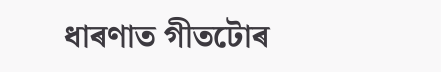ধাৰণাত গীতটোৰ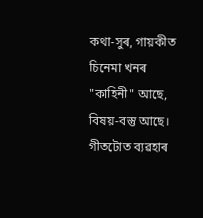কথা-সুৰ, গায়কীত চিনেমা খনৰ "কাহিনী" আছে, বিষয়-বস্তু আছে। গীতটোত ব্যৱহাৰ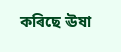কৰিছে ঊষা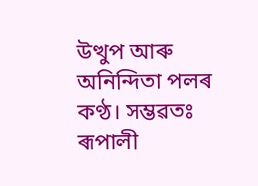উত্থুপ আৰু অনিন্দিতা পলৰ কণ্ঠ। সম্ভৱতঃ ৰূপালী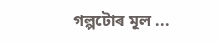গল্পটোৰ মূল ...